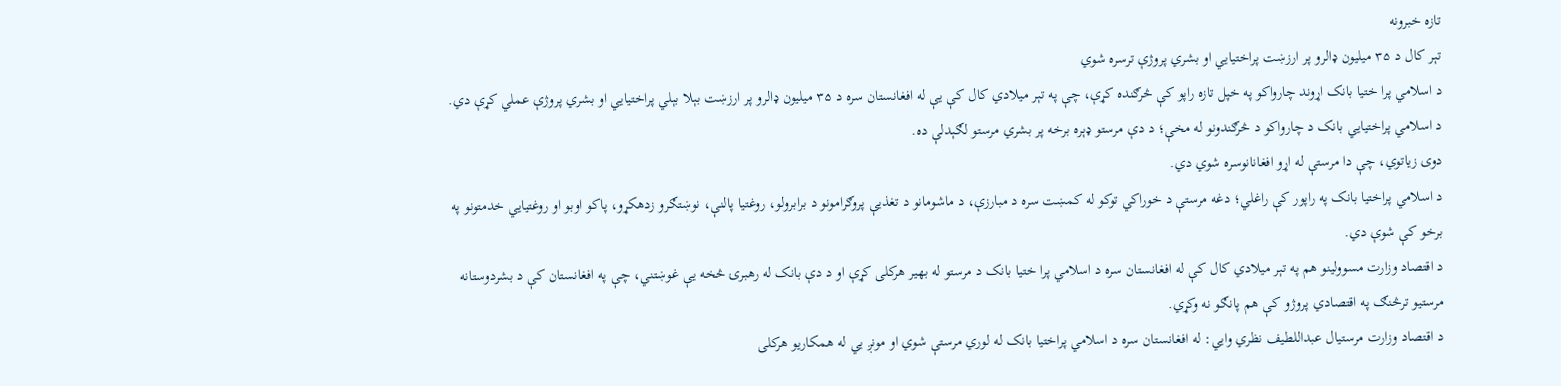تازه خبرونه
تېر کال د ۳۵ میلیون ډالرو پر ارزښت پراختیايي او بشري پروژې ترسره شوي
د اسلامي پرا ختیا بانک اړوند چارواکو په خپل تازه راپو کې څرګنده کړې، چې په تېر میلادي کال کې یې له افغانستان سره د ۳۵ میلیون ډالرو پر ارزښت بېلا بېلي پراختیايي او بشري پروژې عملي کړې دي.
د اسلامي پراختیايي بانک د چارواکو د څرګندونو له مخې؛ د دې مرستو ډېره برخه پر بشري مرستو لګېدلې ده.
دوی زیاتوي، چې دا مرستې له اړو افغانانوسره شوي دي.
د اسلامي پراختیا بانک په راپور کې راغلي؛ دغه مرستې د خوراکي توکو له کمښت سره د مبارزې، د ماشومانو د تغذیې پروګرامونو د برابرولو، روغتیا پالنې، نوښتګرو زدهکړو، پاکو اوبو او روغتیايي خدمتونو په برخو کې شوې دي.
د اقتصاد وزارت مسوولینو هم په تېر میلادي کال کې له افغانستان سره د اسلامي پرا ختیا بانک د مرستو له بهیر هرکلی کړې او د دې بانک له رهبرۍ څخه يې غوښتني، چې په افغانستان کې د بشردوستانه مرستیو ترڅنګ په اقتصادي پروژو کې هم پانګو نه وکړي.
د اقتصاد وزارت مرستیال عبداللطیف نظري وایي: له افغانستان سره د اسلامي پراختیا بانک له لوري مرستې شوي او مونږ يي له همکاریو هرکلی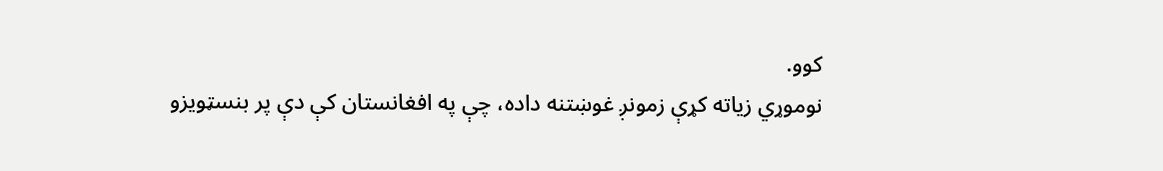کوو.
نوموړي زیاته کړې زمونږ غوښتنه داده، چې په افغانستان کې دې پر بنسټویزو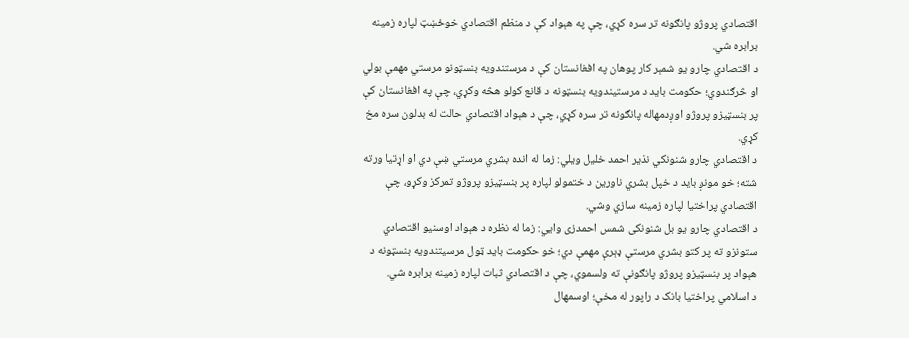اقتصادي پروژو پانګونه تر سره کړي، چې په هېواد کې د منظم اقتصادي خوځښټ لپاره زمینه برابره شي.
د اقتصادي چارو یو شمېر کار پوهان په افغانستان کې د مرستندویه بنسټونو مرستي مهمې بولي او څرګندوي؛ حکومت باید د مرستیندویه بنسټونه د قانع کولو هڅه وکړي، چې په افغانستان کې پر بنسټیزو پروژو اوږدمهاله پانګونه تر سره کړي، چې د هېواد اقتصادي حالت له بدلون سره مخ کړي.
د اقتصادي چارو شنونکي نذیر احمد خلیل ویلي: زما له انده بشري مرستي ښې دي او اړتیا ورته شته؛ خو مونږ باید د خپل بشري ناورین د ختمولو لپاره پر بنسټیزو پروژو تمرکز وکړو، چې اقتصادي پراختیا لپاره زمینه سازي وشي.
د اقتصادي چارو یو بل شنونکی شمس احمدزی وایي: زما له نظره د هېواد اوسنیو اقتصادي ستونزو ته پر کتو بشري مرستې ډېرې مهمې دي؛ خو حکومت باید ټول مرسیتندویه بنسټونه د هېواد پر بنسټیزو پروژو پانګونې ته ولسموي، چې د اقتصادي ثبات لپاره زمینه برابره شي.
د اسلامي پراختیا بانک د راپور له مخې؛ اوسمهال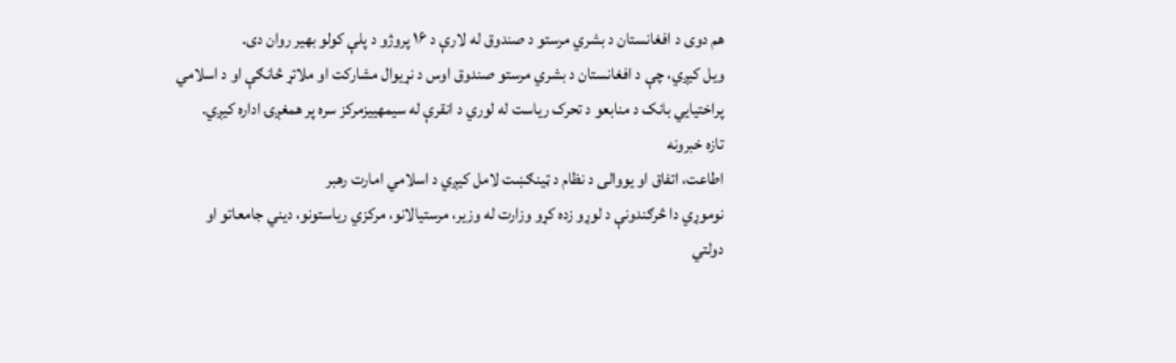هم دوی د افغانستان د بشري مرستو د صندوق له لارې د ۱۶ پروژو د پلې کولو بهیر روان دی.
ویل کیږي، چې د افغانستان د بشري مرستو صندوق اوس د نړیوال مشارکت او ملاتړ څانګې او د اسلامي پراختیایي بانک د منابعو د تحرک ریاست له لوري د انقرې له سیمهییزمرکز سره پر همغږۍ اداره کیږي.
تازه خبرونه
اطاعت، اتفاق او یووالی د نظام د ټینګښت لامل کیږي د اسلامي امارت رهبر
نوموړي دا څرګندونې د لوړو زده کړو وزارت له وزیر، مرستیالانو، مرکزي ریاستونو، دیني جامعاتو او دولتي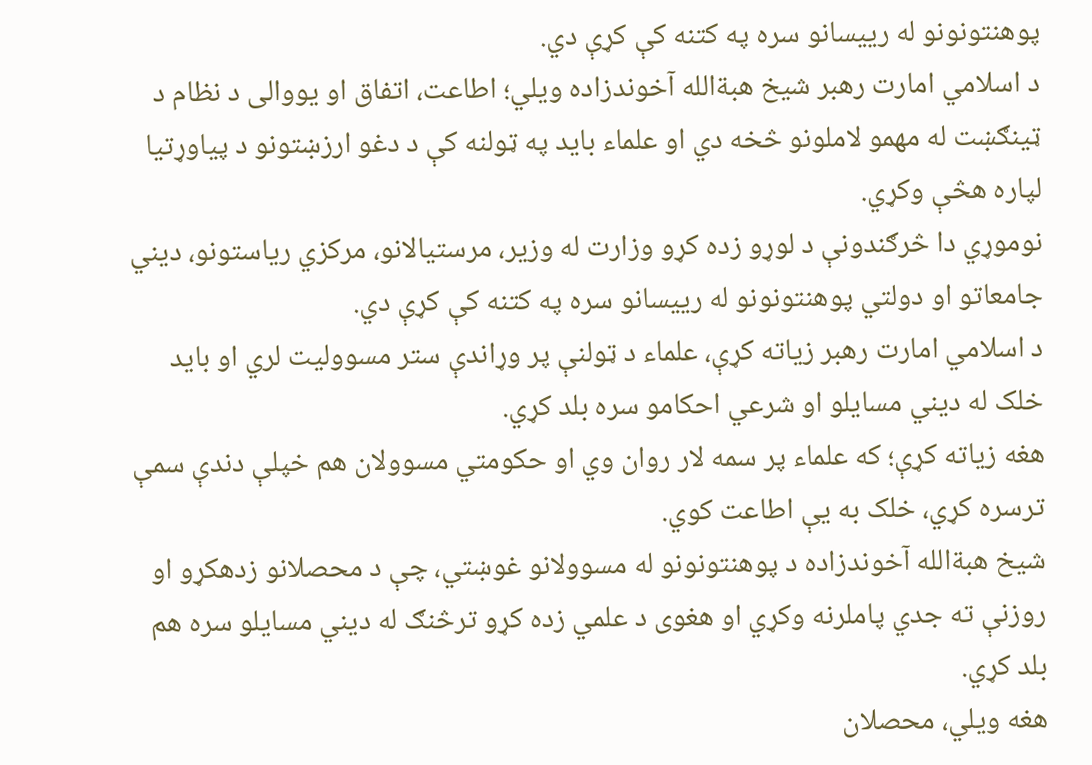پوهنتونونو له رییسانو سره په کتنه کې کړې دي.
د اسلامي امارت رهبر شیخ هبةالله آخوندزاده ویلي؛ اطاعت، اتفاق او یووالی د نظام د ټینګښت له مهمو لاملونو څخه دي او علماء باید په ټولنه کې د دغو ارزښتونو د پیاوړتیا لپاره هڅې وکړي.
نوموړي دا څرګندونې د لوړو زده کړو وزارت له وزیر، مرستیالانو، مرکزي ریاستونو، دیني جامعاتو او دولتي پوهنتونونو له رییسانو سره په کتنه کې کړې دي.
د اسلامي امارت رهبر زیاته کړې، علماء د ټولنې پر وړاندې ستر مسوولیت لري او باید خلک له دیني مسایلو او شرعي احکامو سره بلد کړي.
هغه زیاته کړې؛ که علماء پر سمه لار روان وي او حکومتي مسوولان هم خپلې دندې سمې ترسره کړي، خلک به یې اطاعت کوي.
شیخ هبةالله آخوندزاده د پوهنتونونو له مسوولانو غوښتي، چې د محصلانو زدهکړو او روزنې ته جدي پاملرنه وکړي او هغوی د علمي زده کړو ترڅنګ له دیني مسایلو سره هم بلد کړي.
هغه ویلي، محصلان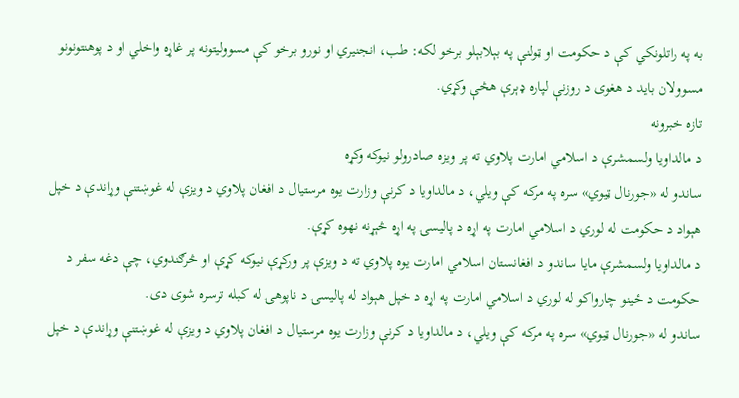به په راتلونکي کې د حکومت او ټولنې په بېلابېلو برخو لکه: طب، انجنیري او نورو برخو کې مسوولیتونه پر غاړه واخلي او د پوهنتونونو مسوولان باید د هغوی د روزنې لپاره ډېرې هڅې وکړي.
تازه خبرونه
د مالداویا ولسمشرې د اسلامي امارت پلاوي ته پر ویزه صادرولو نیوکه وکړه
ساندو له «جورنال ټيوي» سره په مرکه کې ویلي، د مالداویا د کرنې وزارت یوه مرستیال د افغان پلاوي د ویزې له غوښتنې وړاندې د خپل هېواد د حکومت له لوري د اسلامي امارت په اړه د پالیسۍ په اړه څېړنه نهوه کړې.
د مالداویا ولسمشرې مایا ساندو د افغانستان اسلامي امارت یوه پلاوي ته د ویزې پر ورکړې نیوکه کړې او څرګندوي، چې دغه سفر د حکومت د ځینو چارواکو له لوري د اسلامي امارت په اړه د خپل هېواد له پالیسۍ د ناپوهۍ له کبله ترسره شوی دی.
ساندو له «جورنال ټيوي» سره په مرکه کې ویلي، د مالداویا د کرنې وزارت یوه مرستیال د افغان پلاوي د ویزې له غوښتنې وړاندې د خپل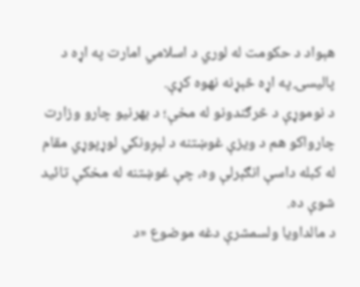هېواد د حکومت له لوري د اسلامي امارت په اړه د پالیسۍ په اړه څېړنه نهوه کړې.
د نوموړې د څرګندونو له مخې؛ د بهرنیو چارو وزارت چارواکو هم د ویزې غوښتنه د لېږونکي لوړپوړي مقام له کبله داسې انګېرلې وه، چې غوښتنه له مخکې تائید شوې ده.
د مالداویا ولسمشرې دغه موضوع «د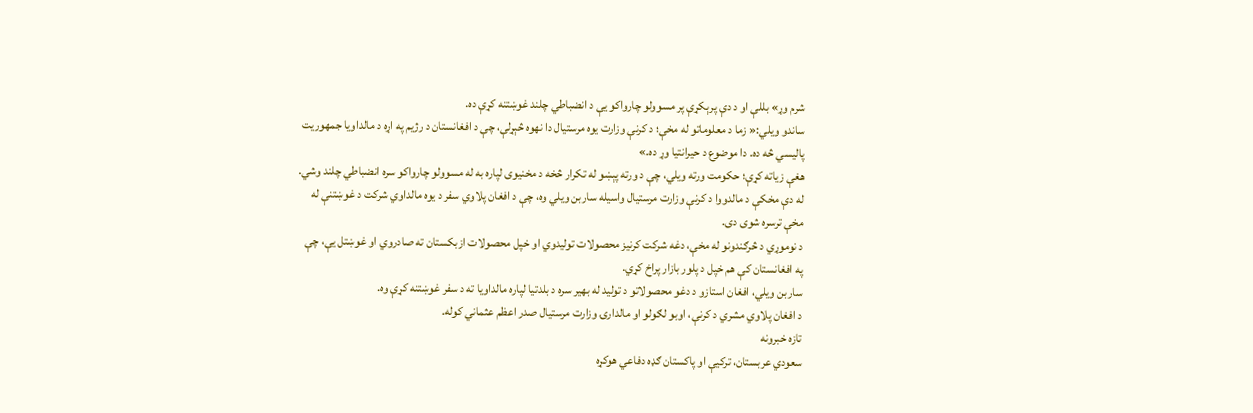شرم وړ» بللې او د دې پرېکړې پر مسوولو چارواکو یې د انضباطي چلند غوښتنه کړې ده.
ساندو ویلي:« زما د معلوماتو له مخې؛ د کرنې وزارت یوه مرستیال دا نهوه څېړلې، چې د افغانستان د رژیم په اړه د مالداویا جمهوریت پالیسي څه ده. دا موضوع د حیرانتیا وړ ده.»
هغې زیاته کړې؛ حکومت ورته ویلي، چې د ورته پېښو له تکرار څخه د مخنیوی لپاره به له مسوولو چارواکو سره انضباطي چلند وشي.
له دې مخکې د مالدووا د کرنې وزارت مرستیال واسیله ساربن ویلي وه، چې د افغان پلاوي سفر د یوه مالداوي شرکت د غوښتنې له مخې ترسره شوی دی.
د نوموړي د څرګندونو له مخې، دغه شرکت کرنیز محصولات تولیدوي او خپل محصولات ازبکستان ته صادروي او غوښتل یې، چې په افغانستان کې هم خپل د پلور بازار پراخ کړي.
ساربن ویلي، افغان استازو د دغو محصولاتو د تولید له بهیر سره د بلدتیا لپاره مالداویا ته د سفر غوښتنه کړې وه.
د افغان پلاوي مشري د کرنې، اوبو لګولو او مالدارۍ وزارت مرستیال صدر اعظم عثماني کوله.
تازه خبرونه
سعودي عربستان، ترکیې او پاکستان ګډه دفاعي هوکړه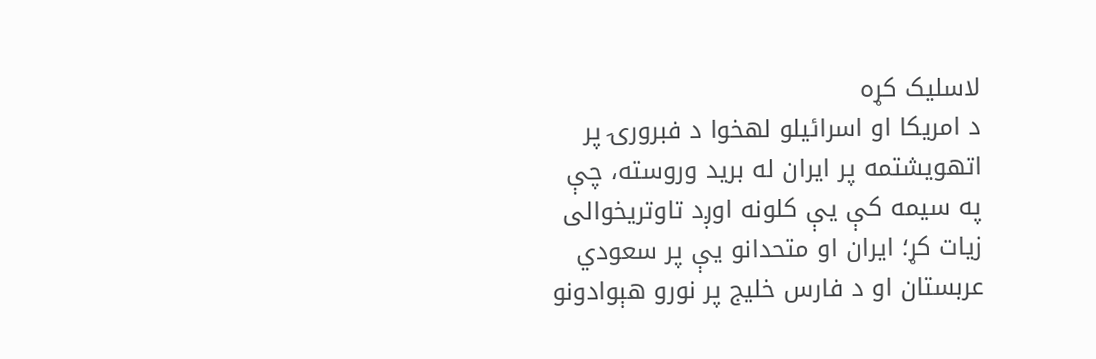لاسلیک کړه
د امریکا او اسرائیلو لهخوا د فبرورۍ پر اتهویشتمه پر ایران له برید وروسته، چې په سیمه کې یې کلونه اوږد تاوتریخوالی زیات کړ؛ ایران او متحدانو یې پر سعودي عربستان او د فارس خلیج پر نورو هېوادونو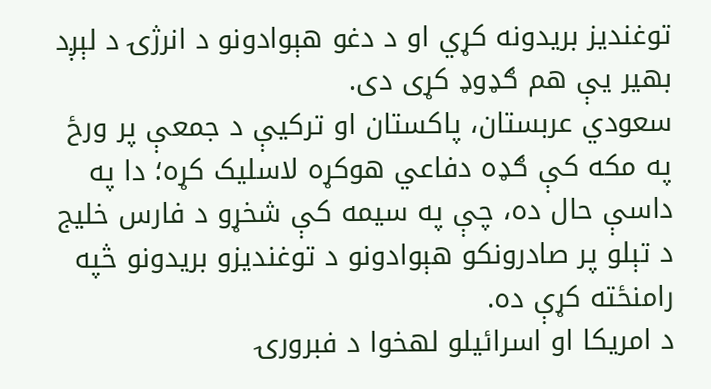توغندیز بریدونه کړي او د دغو هېوادونو د انرژۍ د لېږد بهیر یې هم ګډوډ کړی دی.
سعودي عربستان، پاکستان او ترکیې د جمعې پر ورځ په مکه کې ګډه دفاعي هوکړه لاسلیک کړه؛ دا په داسې حال ده، چې په سیمه کې شخړو د فارس خلیج د تېلو پر صادرونکو هېوادونو د توغندیزو بریدونو څپه رامنځته کړې ده.
د امریکا او اسرائیلو لهخوا د فبرورۍ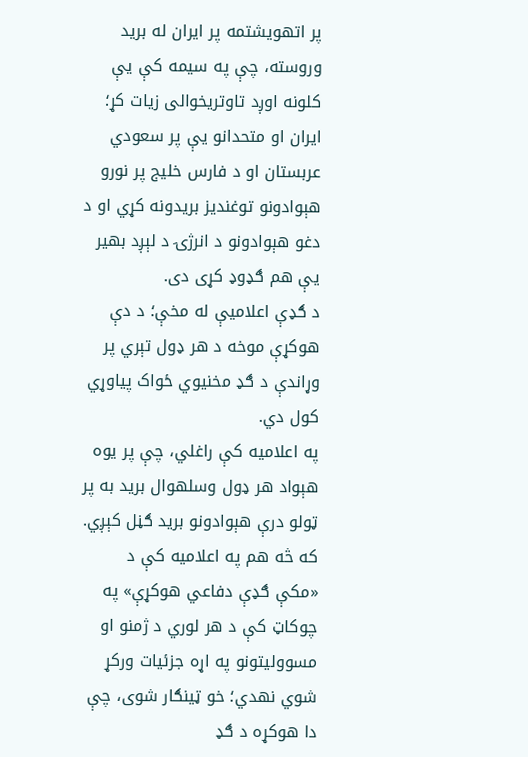پر اتهویشتمه پر ایران له برید وروسته، چې په سیمه کې یې کلونه اوږد تاوتریخوالی زیات کړ؛ ایران او متحدانو یې پر سعودي عربستان او د فارس خلیج پر نورو هېوادونو توغندیز بریدونه کړي او د دغو هېوادونو د انرژۍ د لېږد بهیر یې هم ګډوډ کړی دی.
د ګډې اعلامیې له مخې؛ د دې هوکړې موخه د هر ډول تېري پر وړاندې د ګډ مخنیوي ځواک پیاوړي کول دي.
په اعلامیه کې راغلي، چې پر یوه هېواد هر ډول وسلهوال برید به پر ټولو درې هېوادونو برید ګڼل کېږي.
که څه هم په اعلامیه کې د «مکې ګډې دفاعي هوکړې» په چوکاټ کې د هر لوري د ژمنو او مسوولیتونو په اړه جزئیات ورکړ شوي نهدي؛ خو ټینګار شوی، چې دا هوکړه د ګډ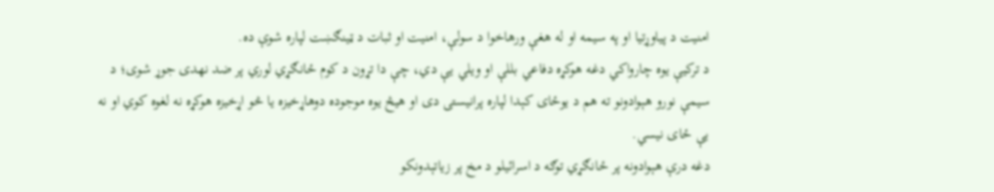امنیت د پیاوړتیا او په سیمه او له هغې ورهاخوا د سولې، امنیت او ثبات د ټینګښت لپاره شوې ده.
د ترکیې یوه چارواکي دغه هوکړه دفاعي بللې او ویلي یې دي، چې دا تړون د کوم ځانګړي لوري پر ضد نهدی جوړ شوی؛ د سیمې نورو هېوادونو ته هم د یوځای کېدا لپاره پرانیستی دی او هیڅ یوه موجوده دوهاړخیزه یا څو اړخیزه هوکړه نه لغوه کوي او نه یې ځای نیسي.
دغه درې هېوادونه پر ځانګړي توګه د اسرائیلو د مخ پر زیاتېدونکو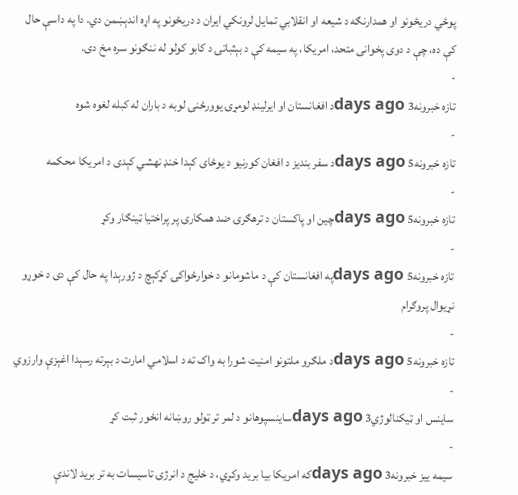پوځي دریځونو او همدارنګه د شیعه او انقلابي تمایل لرونکي ایران د دریځونو په اړه اندېښمن دي. دا په داسې حال کې ده، چې د دوی پخوانی متحد، امریکا، په سیمه کې د بېثباتۍ د کابو کولو له ننګونو سره مخ دی.
-
تازه خبرونه3 days agoد افغانستان او ایرلینډ لومړۍ یوورځنۍ لوبه د باران له کبله لغوه شوه
-
تازه خبرونه5 days agoد سفر بندیز د افغان کورنیو د یوځای کېدا خنډ نهشي کېدی د امریکا محکمه
-
تازه خبرونه5 days agoچین او پاکستان د ترهګرۍ ضد همکارۍ پر پراختیا ټینګار وکړ
-
تازه خبرونه5 days agoپه افغانستان کې د ماشومانو د خوارځواکۍ کړکېچ د ژورېدا په حال کې دی د خوړو نړیوال پروګرام
-
تازه خبرونه5 days agoد ملګرو ملتونو امنیت شورا به واک ته د اسلامي امارت د بېرته رسېدا اغېزې وارزوي
-
ساینس او ټیکنالوژي3 days agoساینسپوهانو د لمر تر ټولو روښانه انځور ثبت کړ
-
سیمه ییز خبرونه3 days agoکه امریکا بیا برید وکړي، د خلیج د انرژۍ تاسیسات به تر برید لاندې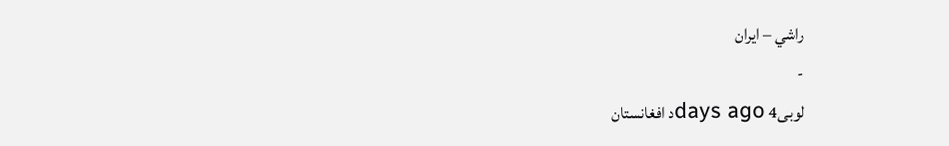راشي – ایران
-
لوبی4 days agoد افغانستان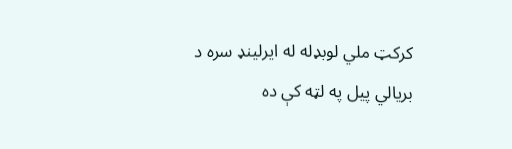کرکټ ملي لوبډله له ایرلینډ سره د بریالي پیل په لټه کې ده